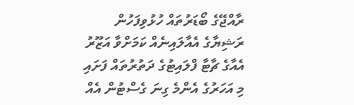ރާއްޖޭގެ ބޯޑަރުތައް ހުޅުވިފަހުން ރަޝިޔާގެ އެއާލައިނެއް ކަމަށްވާ އަޒޫރު އެއާގެ ޗާޓާ ފްލައިޓުގެ ދަތުރުތައް ފަށައި މި އަހަރުގެ އެންމެ ގިނަ ގެސްޓުން އެއް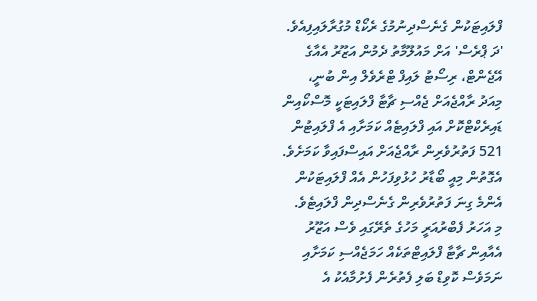ފްލައިޓަކުން ގެނެސްދިނުމުގެ ރެކޯޑް މުގުރާލައިފިއެވެ.
'ދަ ޕްރެސް' އަށް މައުލޫމާތު ދެމުން އަޒޫރު އެއާގެ އޭޖެންޓް، ރިސޯޓު ލައިފް ޓްރެވެލް އިން ބުނީ، މިއަދު ރާއްޖެއަށް ޖެއްސި ޗާޓާ ފްލައިޓަކީ މޮސްކޯއިން ޑައިރެކްޓްކޮށް އައި ފްލައިޓެއް ކަމަށާއި އެ ފްލައިޓުން 521 ފަތުރުވެރިން ރާއްޖެއަށް އައިސްފައިވާ ކަމަށެވެ. އެގޮތުން މިއީ ބޯޑާރު ހުޅުވިފަހުން އެއް ފްލައިޓަކުން އެންމެ ގިނަ ފަތުރުވެރިން ގެނެސްދިން ފްލައިޓެވެ.
މި އަހަރު ފެބްރުއަރީ މަހުގެ ތެރޭގައި ވެސް އަޒޫރު އެއާއިން ޗާޓާ ފްލައިޓްތަކެއް ހަމަޖެއްސި ކަމަށާއި ނަމަވެސް ކޮވިޑް ބަލި ފެތުރެން ފެށުމާއެކު އެ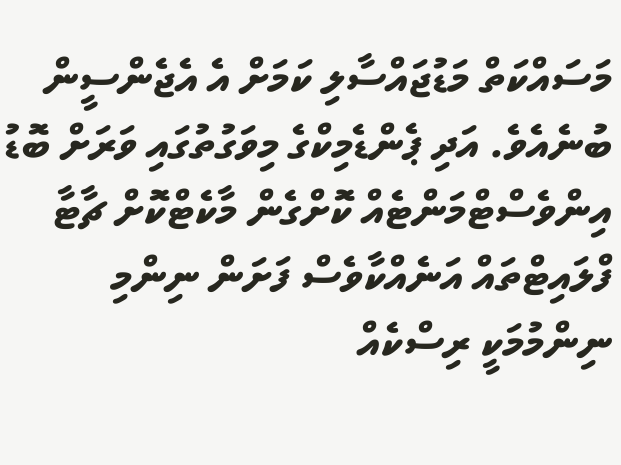މަސައްކަތް މަޑުޖައްސާލި ކަމަށް އެ އެޖެންސީން ބުނެއެވެ. އަދި ޕެންޑެމިކްގެ މިވަގުތުގައި ވަރަށް ބޮޑު އިންވެސްޓްމަންޓެއް ކޮށްގެން މާކެޓްކޮށް ޗާޓާ ފްލައިޓްތައް އަނެއްކާވެސް ފަށަން ނިންމި ނިންމުމަކީ ރިސްކެއް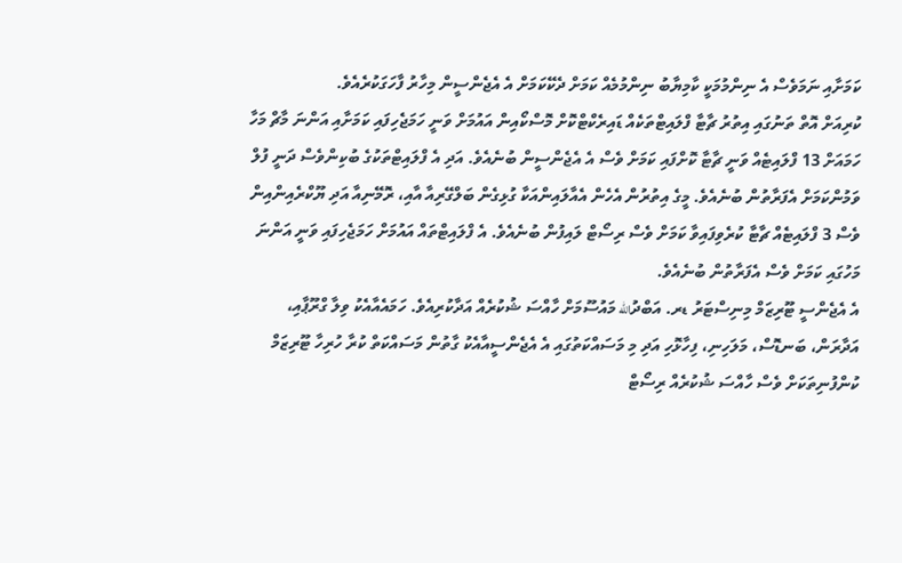ކަމަށާއި ނަމަވެސް އެ ނިންމުމަކީ ކާމިޔާބު ނިންމުމެއް ކަމަށް ދެކޭކަމަށް އެ އެޖެންސީން މިހާރު ފާހަގަކުރެއެވެ.
ކުރިއަށް އޮތް ތަނުގައި އިތުރު ޗާޓާ ފްލައިޓްތަކެއް ޑައިރެކްޓްކޮށް މޮސްކޯއިން އައުމަށް ވަނީ ހަމަޖެހިފައި ކަމަށާއި އަންނަ މާޗް މަހާ ހަމައަށް 13 ފްލައިޓެއް ވަނީ ޗާޓާ ކޮށްފައި ކަމަށް ވެސް އެ އެޖެންސީން ބުނެއެވެ. އަދި އެ ފްލައިޓްތަކުގެ ބުކިންވެސް ދަނީ ފުލް ވަމުންކަމަށް އެފަރާތުން ބުނެއެވެ. މީގެ އިތުރުން އެހެން އެއާލައިންއަކާ ގުޅިގެން ބަލްގޭރިއާ އާއި، ރޮމޭނިއާ އަދި ޔޫކްރެއިންއިން ވެސް 3 ފްލައިޓެއް ޗާޓާ ކުރެވިފައިވާ ކަމަށް ވެސް ރިސޯޓް ލައިފުން ބުނެއެވެ. އެ ފްލައިޓްތައް އައުމަށް ހަމަޖެހިފައި ވަނީ އަންނަ މަހުގައި ކަމަށް ވެސް އެފަރާތުން ބުނެއެވެ.
އެ އެޖެންސީ ޓޫރިޒަމް މިނިސްޓަރު ޑރ. އަބްދުالله މައުސޫމަށް ހާއްސަ ޝުކުރެއް އަދާކުރިއެވެ. ހަމައެއާއެކު ވިލާ ގްރޫޕާއި، އަދާރަން، ބަނޑޮސް، މަލަހިނި، ފިހާޅޮހި އަދި މި މަސައްކަތުގައި އެ އެޖެންސީއާއެކު ގާތުން މަސައްކަތް ކުރާ ހުރިހާ ޓޫރިޒަމް ކުންފުނިތަކަށް ވެސް ހާއްސަ ޝުކުރެއް ރިސޯޓް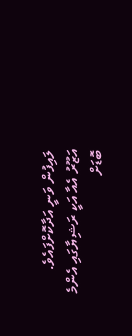ލައިފުން ވަނީ އަދާކޮށްފައެވެ.
އަޒޫރު އެއާ އަކީ ރަޝިޔާގައި އެންމެ ބޮޑަށް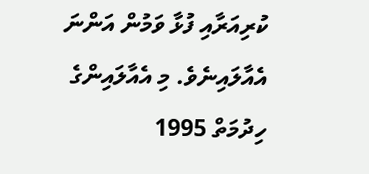ކުރިއަރާއި ފުޅާ ވަމުން އަންނަ އެއާލައިނެވެ. މި އެއާލައިންގެ ހިދުމަތް 1995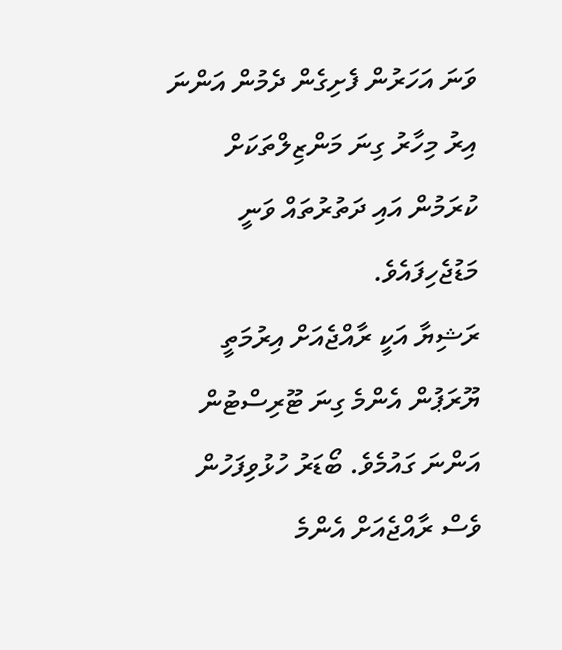ވަނަ އަހަރުން ފެށިގެން ދެމުން އަންނަ އިރު މިހާރު ގިނަ މަންޒިލްތަކަށް ކުރަމުން އައި ދަތުރުތައް ވަނީ މަޑުޖެހިފައެވެ.
ރަޝިޔާ އަކީ ރާއްޖެއަށް އިރުމަތީ ޔޫރަޕުން އެންމެ ގިނަ ޓޫރިސްޓުން އަންނަ ގައުމެވެ. ބޯޑަރު ހުޅުވިފަހުން ވެސް ރާއްޖެއަށް އެންމެ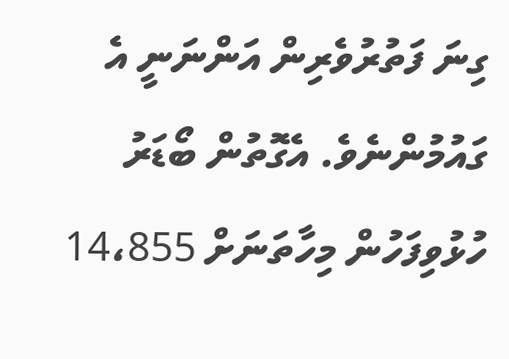ގިނަ ފަތުރުވެރިން އަންނަނީ އެ ގައުމުންނެވެ. އެގޮތުން ބޯޑަރު ހުޅުވިފަހުން މިހާތަނަށް 14،855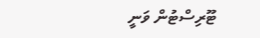ޓޫރިސްޓުން ވަނީ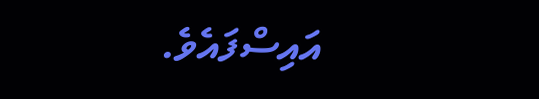އައިސްފައެވެ.